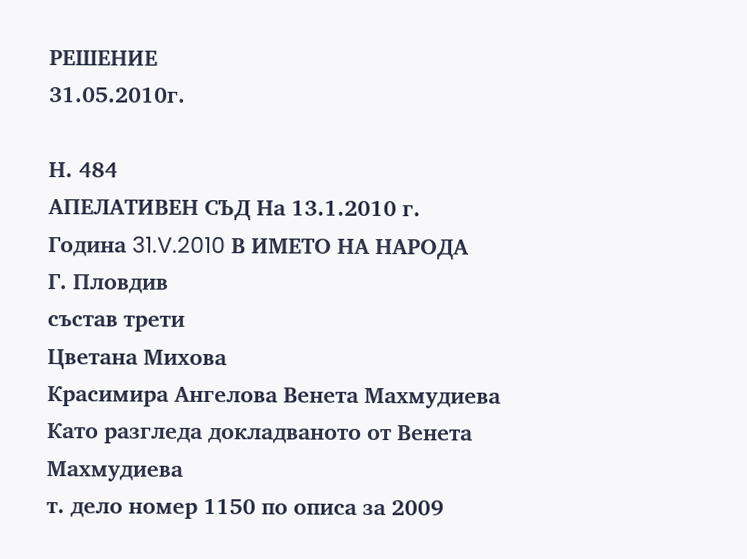РЕШЕНИЕ
31.05.2010г.

Н. 484
АПЕЛАТИВЕН СЪД На 13.1.2010 г.
Година 31.V.2010 В ИМЕТО НА НАРОДА
Г. Пловдив
състав трети
Цветана Михова
Красимира Ангелова Венета Махмудиева
Като разгледа докладваното от Венета Махмудиева
т. дело номер 1150 по описа за 2009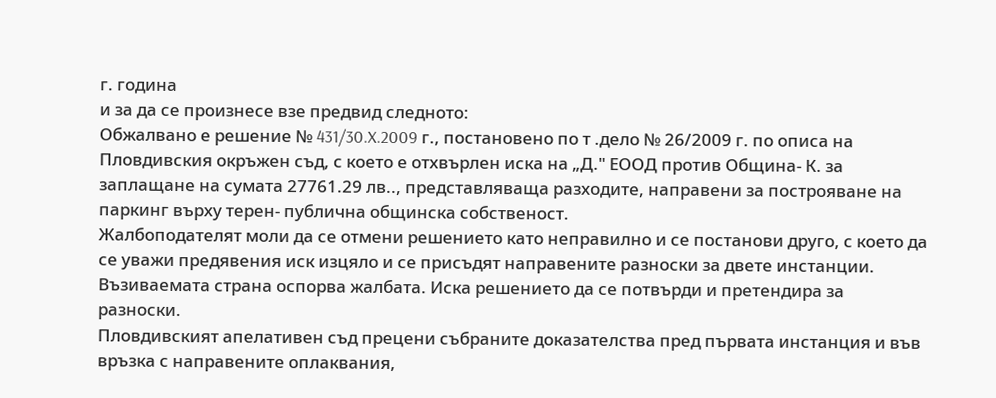г. година
и за да се произнесе взе предвид следното:
Обжалвано е решение № 431/30.X.2009 г., постановено по т .дело № 26/2009 г. по описа на Пловдивския окръжен съд, с което е отхвърлен иска на „Д." ЕООД против Община- К. за заплащане на сумата 27761.29 лв.., представляваща разходите, направени за построяване на паркинг върху терен- публична общинска собственост.
Жалбоподателят моли да се отмени решението като неправилно и се постанови друго, с което да се уважи предявения иск изцяло и се присъдят направените разноски за двете инстанции.
Възиваемата страна оспорва жалбата. Иска решението да се потвърди и претендира за разноски.
Пловдивският апелативен съд прецени събраните доказателства пред първата инстанция и във връзка с направените оплаквания,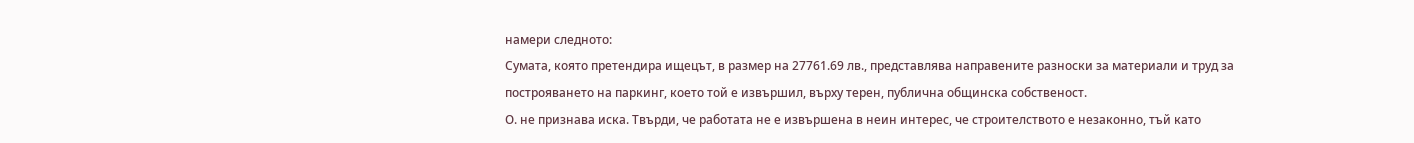намери следното:
Сумата, която претендира ищецът, в размер на 27761.69 лв., представлява направените разноски за материали и труд за построяването на паркинг, което той е извършил, върху терен, публична общинска собственост.
О. не признава иска. Твърди, че работата не е извършена в неин интерес, че строителството е незаконно, тъй като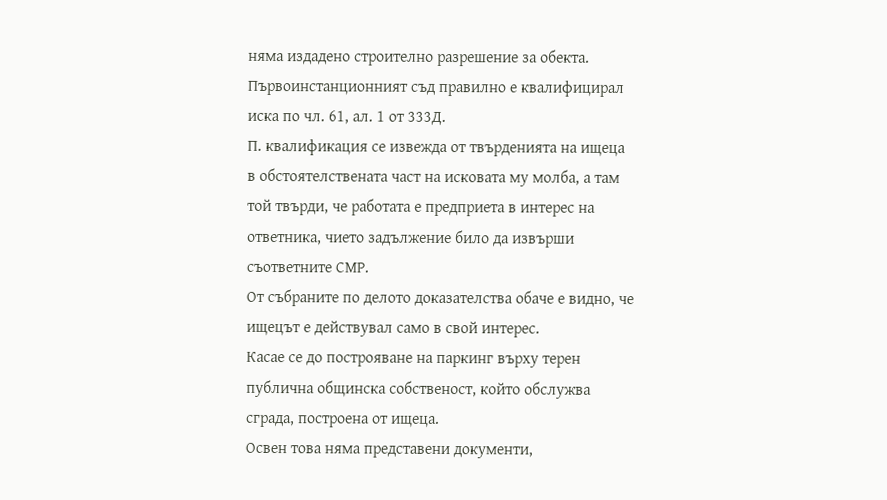няма издадено строително разрешение за обекта.
Първоинстанционният съд правилно е квалифицирал иска по чл. 61, ал. 1 от 333Д.
П. квалификация се извежда от твърденията на ищеца в обстоятелствената част на исковата му молба, а там той твърди, че работата е предприета в интерес на ответника, чието задължение било да извърши съответните СМР.
От събраните по делото доказателства обаче е видно, че ищецът е действувал само в свой интерес.
Касае се до построяване на паркинг върху терен публична общинска собственост, който обслужва сграда, построена от ищеца.
Освен това няма представени документи,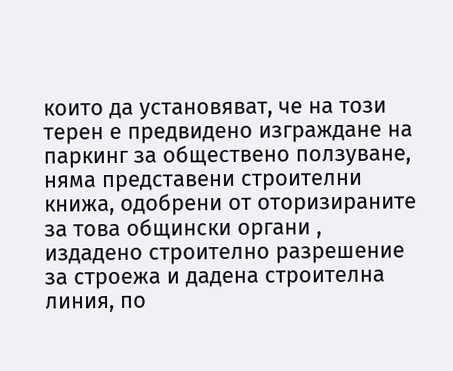които да установяват, че на този терен е предвидено изграждане на паркинг за обществено ползуване, няма представени строителни книжа, одобрени от оторизираните за това общински органи , издадено строително разрешение за строежа и дадена строителна линия, по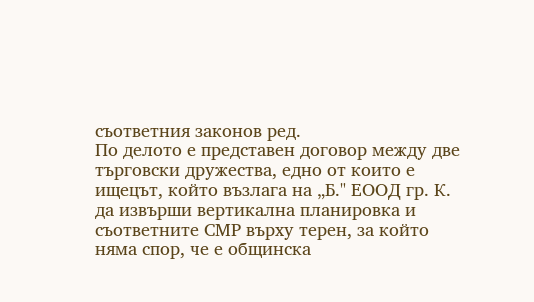съответния законов ред.
По делото е представен договор между две търговски дружества, едно от които е ищецът, който възлага на „Б." ЕООД гр. К. да извърши вертикална планировка и съответните СМР върху терен, за който няма спор, че е общинска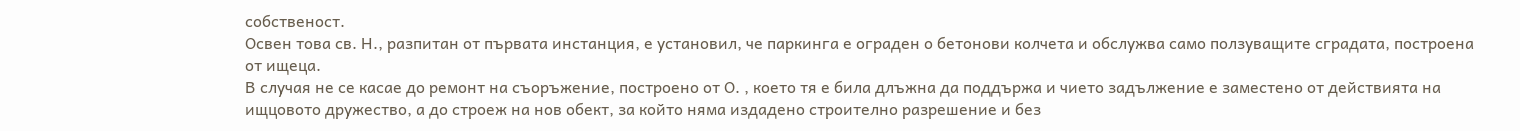собственост.
Освен това св. Н., разпитан от първата инстанция, е установил, че паркинга е ограден о бетонови колчета и обслужва само ползуващите сградата, построена от ищеца.
В случая не се касае до ремонт на съоръжение, построено от О. , което тя е била длъжна да поддържа и чието задължение е заместено от действията на ищцовото дружество, а до строеж на нов обект, за който няма издадено строително разрешение и без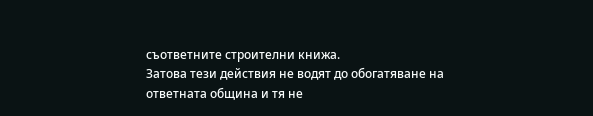съответните строителни книжа.
Затова тези действия не водят до обогатяване на ответната община и тя не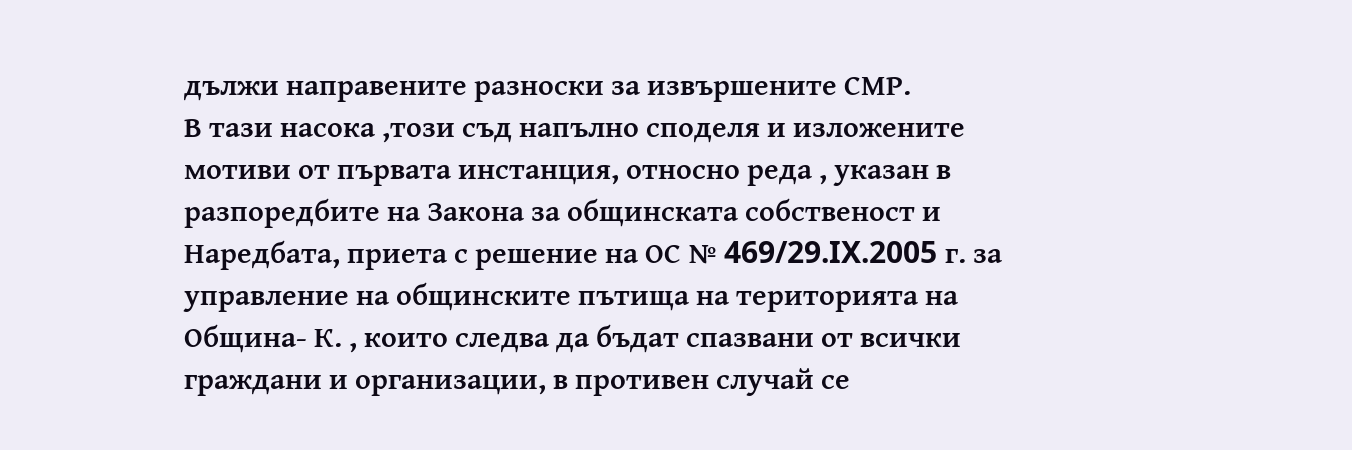дължи направените разноски за извършените СМР.
В тази насока ,този съд напълно споделя и изложените мотиви от първата инстанция, относно реда , указан в разпоредбите на Закона за общинската собственост и Наредбата, приета с решение на ОС № 469/29.IX.2005 г. за управление на общинските пътища на територията на Община- К. , които следва да бъдат спазвани от всички граждани и организации, в противен случай се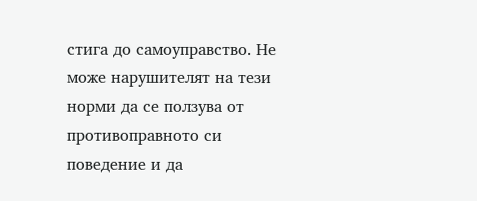стига до самоуправство. Не може нарушителят на тези норми да се ползува от противоправното си поведение и да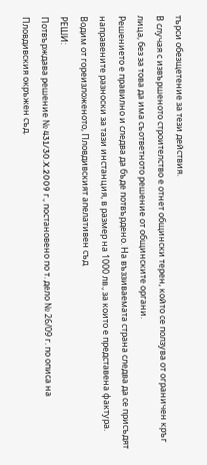търси обезщетение за тези действия.
В случая с извършеното строителство е отнет общински терен, който се ползува от ограничен кръг лица, без за това да има съответното решение от общинските органи.
Решението е правилно и следва да бъде потвърдено. На въззиваемата страна следва да се присъдят направените разноски за тази инстанция, в размер на 1000 лв., за които е представена фактура.
Водим от гореизложеното, Пловдивският апелативен съд
РЕШИ:
Потвърждава решение № 431/30.X.2009 г., постановено по т. дело № 26/09 г. по описа на Пловдивския окръжен съд.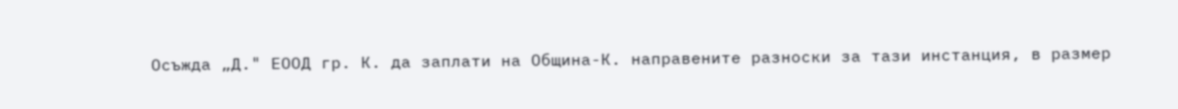Осъжда „Д." ЕООД гр. К. да заплати на Община-К. направените разноски за тази инстанция, в размер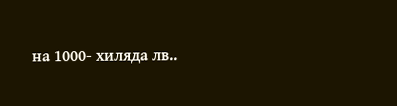на 1000- хиляда лв..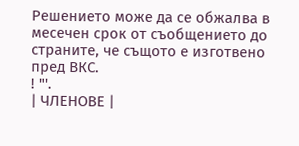Решението може да се обжалва в месечен срок от съобщението до страните, че същото е изготвено пред ВКС.
! "'.
| ЧЛЕНОВЕ |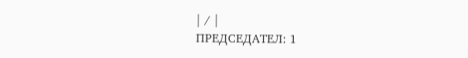| / |
ПРЕДСЕДАТЕЛ: 1